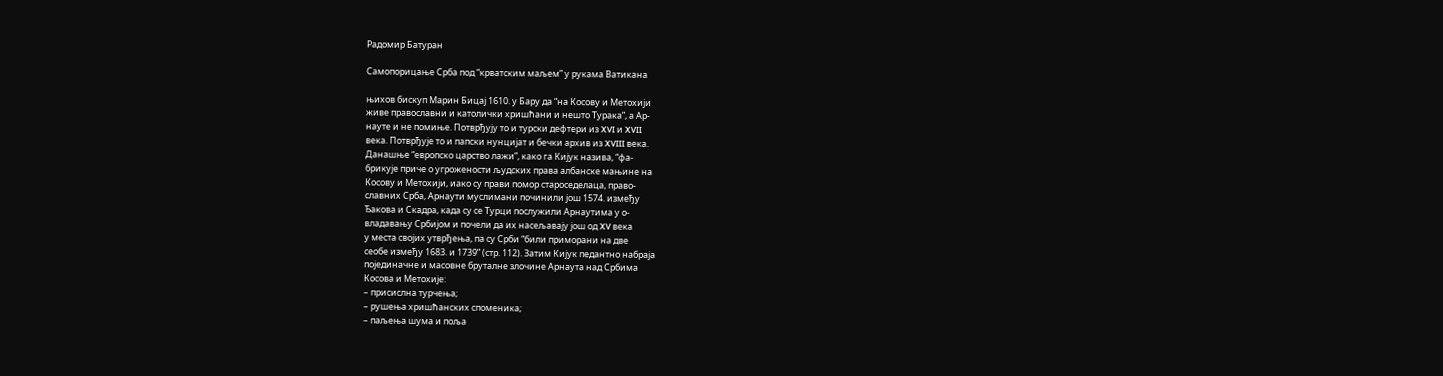Радомир Батуран

Самопорицање Срба под “крватским маљем” у рукама Ватикана

њихов бискуп Марин Бицај 1610. у Бару да “на Косову и Метохији
живе православни и католички хришћани и нешто Турака”, а Ар-
науте и не помиње. Потврђују то и турски дефтери из XVI и XVII
века. Потврђује то и папски нунцијат и бечки архив из XVIII века.
Данашње “европско царство лажи”, како га Кијук назива, “фа-
брикује приче о угрожености људских права албанске мањине на
Косову и Метохији, иако су прави помор староседелаца, право-
славних Срба, Арнаути муслимани починили још 1574. између
Ђакова и Скадра, када су се Турци послужили Арнаутима у о-
владавању Србијом и почели да их насељавају још од XV века
у места својих утврђења, па су Срби “били приморани на две
сеобе између 1683. и 1739” (стр. 112). Затим Кијук педантно набраја
појединачне и масовне бруталне злочине Арнаута над Србима
Косова и Метохије:
– присислна турчења;
– рушења хришћанских споменика;
– паљења шума и поља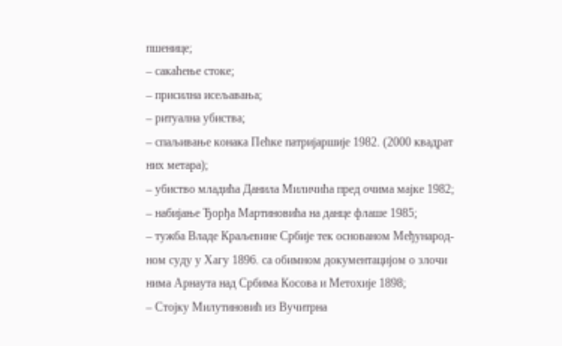пшенице;
– сакаћење стоке;
– присилна исељавања;
– ритуална убиства;
– спаљивање конака Пећке патријаршије 1982. (2000 квадрат
них метара);
– убиство младића Данила Миличића пред очима мајке 1982;
– набијање Ђорђа Мартиновића на данце флаше 1985;
– тужба Владе Краљевине Србије тек основаном Међународ-
ном суду у Хагу 1896. са обимном документацијом о злочи
нима Арнаута над Србима Косова и Метохије 1898;
– Стојку Милутиновић из Вучитрна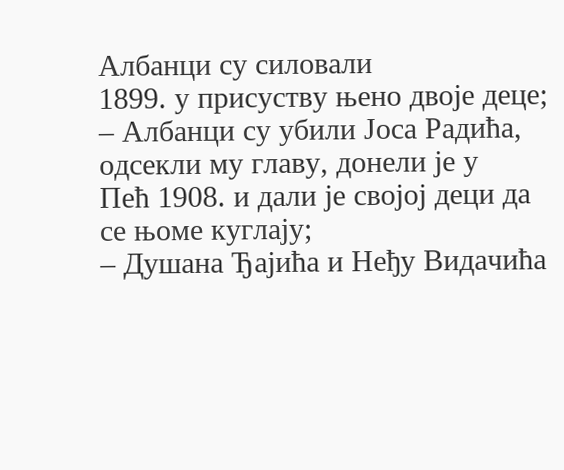Албанци су силовали
1899. у присуству њено двоје деце;
– Албанци су убили Јоса Радића, одсекли му главу, донели је у
Пећ 1908. и дали је својој деци да се њоме куглају;
– Душана Ђајића и Неђу Видачића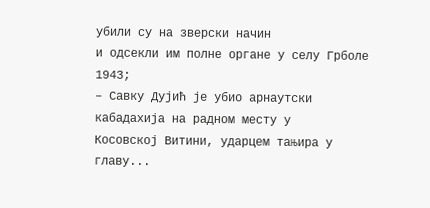убили су на зверски начин
и одсекли им полне органе у селу Грболе 1943;
– Савку Дујић је убио арнаутски кабадахија на радном месту у
Косовској Витини, ударцем тањира у главу...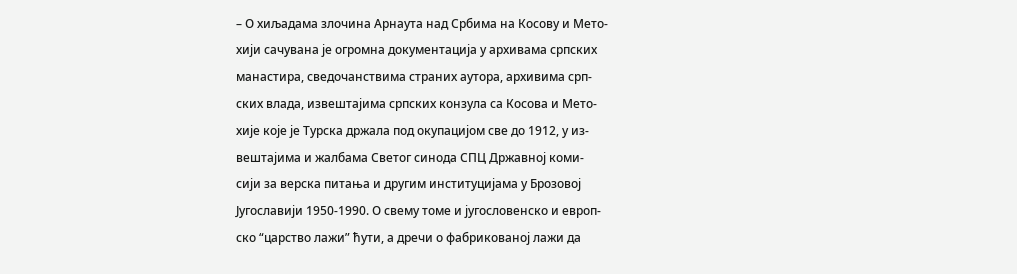– О хиљадама злочина Арнаута над Србима на Косову и Мето-
хији сачувана је огромна документација у архивама српских
манастира, сведочанствима страних аутора, архивима срп-
ских влада, извештајима српских конзула са Косова и Мето-
хије које је Турска држала под окупацијом све до 1912, у из-
вештајима и жалбама Светог синода СПЦ Државној коми-
сији за верска питања и другим институцијама у Брозовој
Југославији 1950-1990. О свему томе и југословенско и европ-
ско “царство лажи” ћути, а дречи о фабрикованој лажи да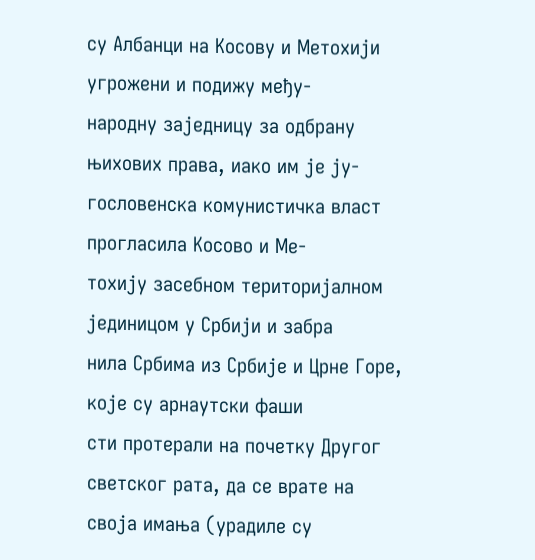су Албанци на Косову и Метохији угрожени и подижу међу-
народну заједницу за одбрану њихових права, иако им је ју-
гословенска комунистичка власт прогласила Косово и Ме-
тохију засебном територијалном јединицом у Србији и забра
нила Србима из Србије и Црне Горе, које су арнаутски фаши
сти протерали на почетку Другог светског рата, да се врате на
своја имања (урадиле су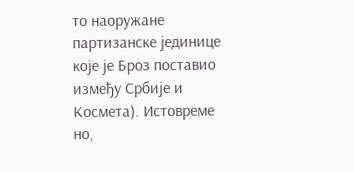то наоружане партизанске јединице
које је Броз поставио између Србије и Космета). Истовреме
но,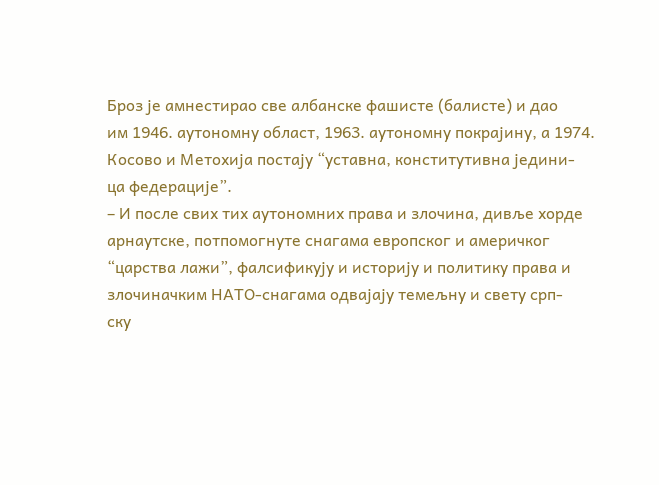Броз је амнестирао све албанске фашисте (балисте) и дао
им 1946. аутономну област, 1963. аутономну покрајину, а 1974.
Косово и Метохија постају “уставна, конститутивна једини-
ца федерације”.
– И после свих тих аутономних права и злочина, дивље хорде
арнаутске, потпомогнуте снагама европског и америчког
“царства лажи”, фалсификују и историју и политику права и
злочиначким НАТО-снагама одвајају темељну и свету срп-
ску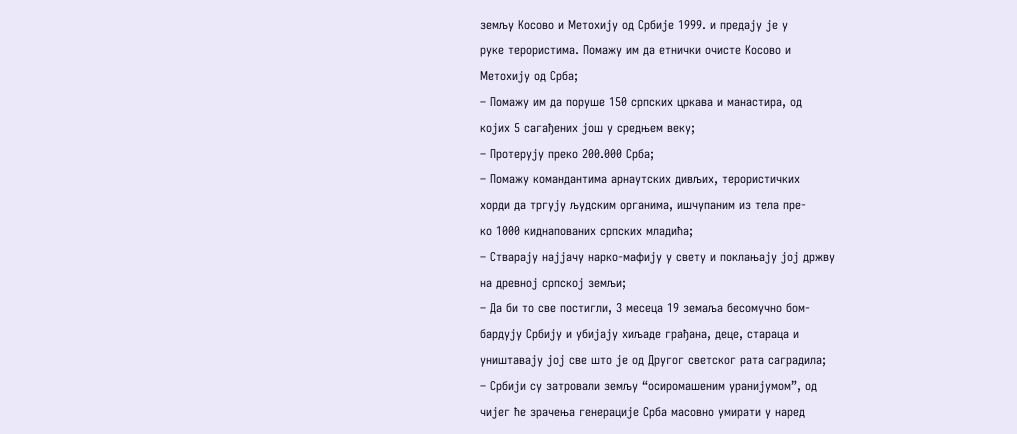земљу Косово и Метохију од Србије 1999. и предају је у
руке терористима. Помажу им да етнички очисте Косово и
Метохију од Срба;
– Помажу им да поруше 150 српских цркава и манастира, од
којих 5 сагађених још у средњем веку;
– Протерују преко 200.000 Срба;
– Помажу командантима арнаутских дивљих, терористичких
хорди да тргују људским органима, ишчупаним из тела пре-
ко 1000 киднапованих српских младића;
– Стварају најјачу нарко-мафију у свету и поклањају јој држву
на древној српској земљи;
– Да би то све постигли, 3 месеца 19 земаља бесомучно бом-
бардују Србију и убијају хиљаде грађана, деце, стараца и
уништавају јој све што је од Другог светског рата саградила;
– Србији су затровали земљу “осиромашеним уранијумом”, од
чијег ће зрачења генерације Срба масовно умирати у наред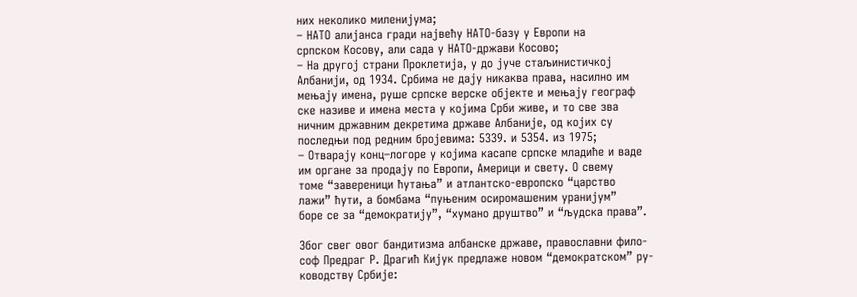них неколико миленијума;
– НАТО алијанса гради највећу НАТО-базу у Европи на
српском Косову, али сада у НАТО-држави Косово;
– На другој страни Проклетија, у до јуче стаљинистичкој
Албанији, од 1934. Србима не дају никаква права, насилно им
мењају имена, руше српске верске објекте и мењају географ
ске називе и имена места у којима Срби живе, и то све зва
ничним државним декретима државе Албаније, од којих су
последњи под редним бројевима: 5339. и 5354. из 1975;
– Отварају конц–логоре у којима касапе српске младиће и ваде
им органе за продају по Европи, Америци и свету. О свему
томе “завереници ћутања” и атлантско-европско “царство
лажи” ћути, а бомбама “пуњеним осиромашеним уранијум”
боре се за “демократију”, “хумано друштво” и “људска права”.

Због свег овог бандитизма албанске државе, православни фило-
соф Предраг Р. Драгић Кијук предлаже новом “демократском” ру-
ководству Србије: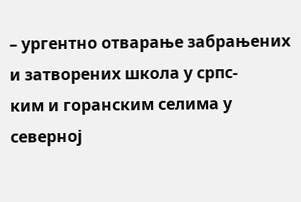– ургентно отварање забрањених и затворених школа у српс-
ким и горанским селима у северној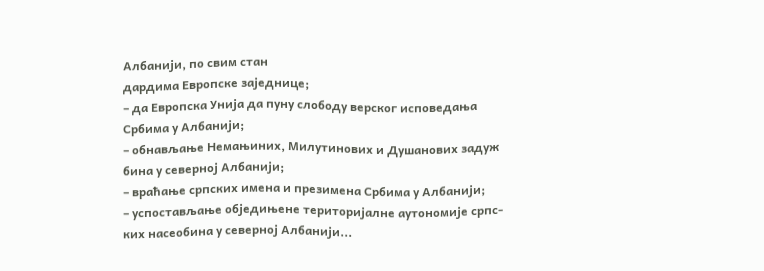Албанији, по свим стан
дардима Европске заједнице;
– да Европска Унија да пуну слободу верског исповедања
Србима у Албанији;
– обнављање Немањиних, Милутинових и Душанових задуж
бина у северној Албанији;
– враћање српских имена и презимена Србима у Албанији;
– успостављање обједињене територијалне аутономије српс-
ких насеобина у северној Албанији...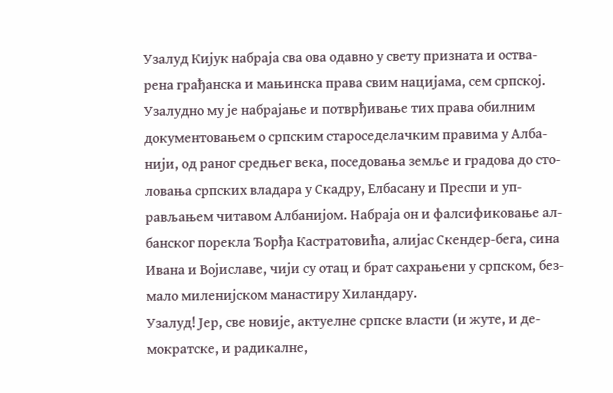Узалуд Кијук набраја сва ова одавно у свету призната и оства-
рена грађанска и мањинска права свим нацијама, сем српској.
Узалудно му је набрајање и потврђивање тих права обилним
документовањем о српским староседелачким правима у Алба-
нији, од раног средњег века, поседовања земље и градова до сто-
ловања српских владара у Скадру, Елбасану и Преспи и уп-
рављањем читавом Албанијом. Набраја он и фалсификовање ал-
банског порекла Ђорђа Кастратовића, алијас Скендер-бега, сина
Ивана и Војиславе, чији су отац и брат сахрањени у српском, без-
мало миленијском манастиру Хиландару.
Узалуд! Јер, све новије, актуелне српске власти (и жуте, и де-
мократске, и радикалне,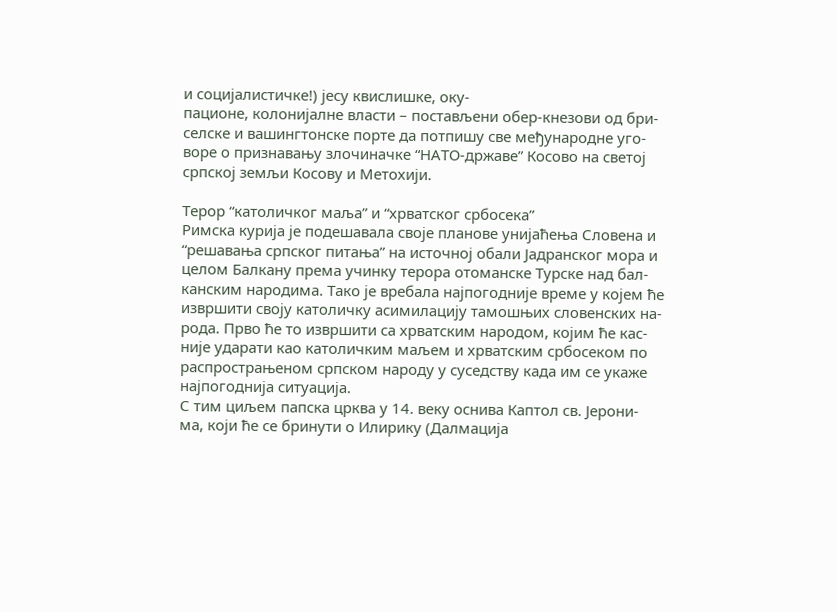и социјалистичке!) јесу квислишке, оку-
пационе, колонијалне власти – постављени обер-кнезови од бри-
селске и вашингтонске порте да потпишу све међународне уго-
воре о признавању злочиначке “НАТО-државе” Косово на светој
српској земљи Косову и Метохији.

Терор “католичког маља” и “хрватског србосека”
Римска курија је подешавала своје планове унијаћења Словена и
“решавања српског питања” на источној обали Јадранског мора и
целом Балкану према учинку терора oтоманске Турске над бал-
канским народима. Тако је вребала најпогодније време у којем ће
извршити своју католичку асимилацију тамошњих словенских на-
рода. Прво ће то извршити са хрватским народом, којим ће кас-
није ударати као католичким маљем и хрватским србосеком по
распрострањеном српском народу у суседству када им се укаже
најпогоднија ситуација.
С тим циљем папска црква у 14. веку оснива Каптол св. Јерони-
ма, који ће се бринути о Илирику (Далмација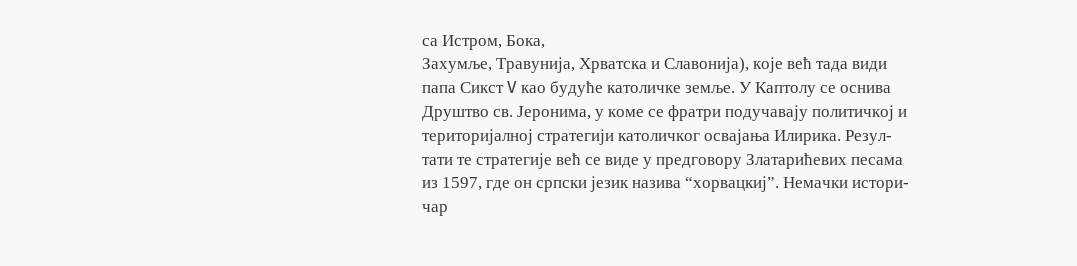са Истром, Бока,
Захумље, Травунија, Хрватска и Славонија), које већ тада види
папа Сикст V као будуће католичке земље. У Каптолу се оснива
Друштво св. Јеронима, у коме се фратри подучавају политичкој и
територијалној стратегији католичког освајања Илирика. Резул-
тати те стратегије већ се виде у предговору Златарићевих песама
из 1597, где он српски језик назива “хорвацкиј”. Немачки истори-
чар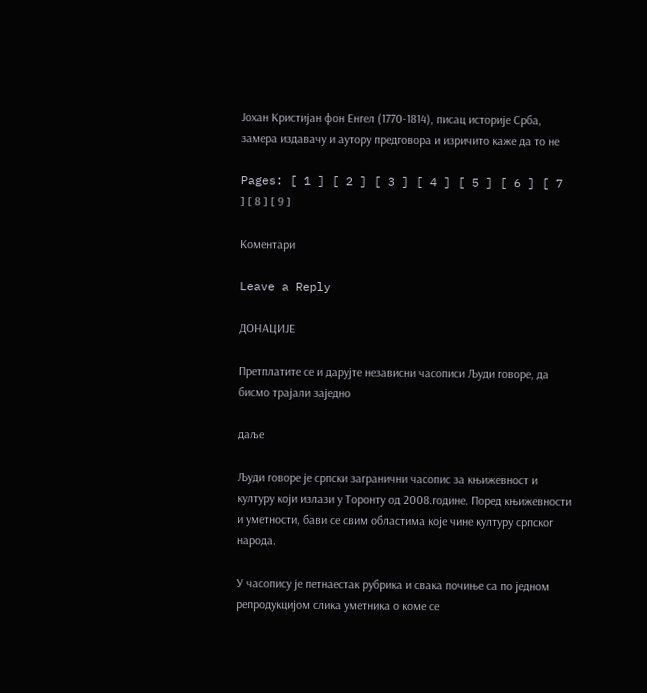Јохан Кристијан фон Енгел (1770-1814), писац историје Срба,
замера издавачу и аутору предговора и изричито каже да то не

Pages: [ 1 ] [ 2 ] [ 3 ] [ 4 ] [ 5 ] [ 6 ] [ 7 ] [ 8 ] [ 9 ]

Коментари

Leave a Reply

ДОНАЦИЈЕ

Претплатите се и дарујте независни часописи Људи говоре, да бисмо трајали заједно

даље

Људи говоре је српски загранични часопис за књижевност и културу који излази у Торонту од 2008.године. Поред књижевности и уметности, бави се свим областима које чине културу српског народа.

У часопису је петнаестак рубрика и свака почиње са по једном репродукцијом слика уметника о коме се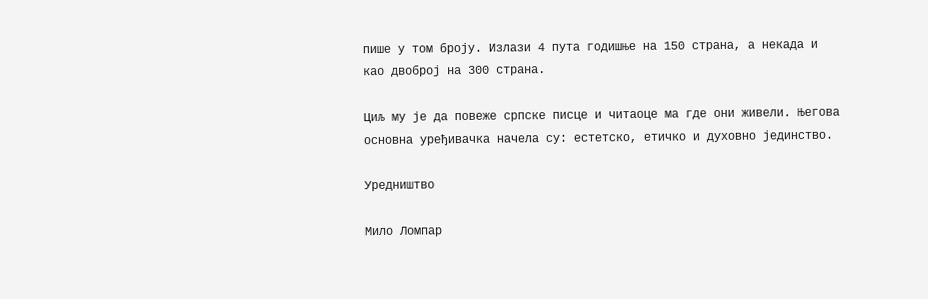пише у том броју. Излази 4 пута годишње на 150 страна, а некада и као двоброј на 300 страна.

Циљ му је да повеже српске писце и читаоце ма где они живели. Његова основна уређивачка начела су: естетско, етичко и духовно јединство.

Уредништво

Мило Ломпар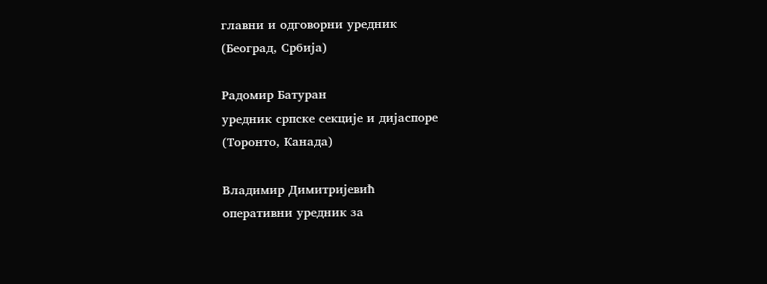главни и одговорни уредник
(Београд, Србија)

Радомир Батуран
уредник српске секције и дијаспоре
(Торонто, Канада)

Владимир Димитријевић
оперативни уредник за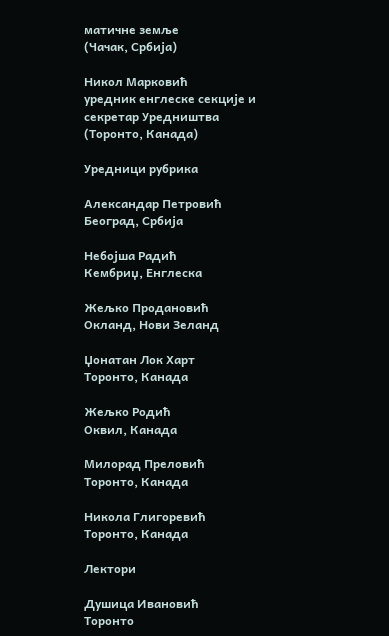матичне земље
(Чачак, Србија)

Никол Марковић
уредник енглеске секције и секретар Уредништва
(Торонто, Канада)

Уредници рубрика

Александар Петровић
Београд, Србија

Небојша Радић
Кембриџ, Енглеска

Жељко Продановић
Окланд, Нови Зеланд

Џонатан Лок Харт
Торонто, Канада

Жељко Родић
Оквил, Канада

Милорад Преловић
Торонто, Канада

Никола Глигоревић
Торонто, Канада

Лектори

Душица Ивановић
Торонто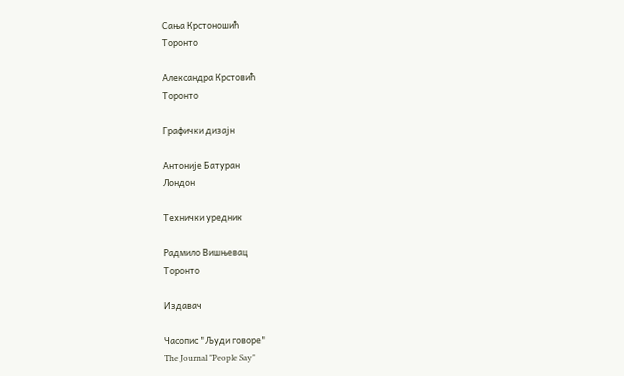Сања Крстоношић
Торонто

Александра Крстовић
Торонто

Графички дизајн

Антоније Батуран
Лондон

Технички уредник

Радмило Вишњевац
Торонто

Издавач

Часопис "Људи говоре"
The Journal "People Say"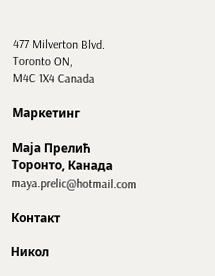477 Milverton Blvd.
Toronto ON,
M4C 1X4 Canada

Маркетинг

Маја Прелић
Торонто, Канада maya.prelic@hotmail.com

Контакт

Никол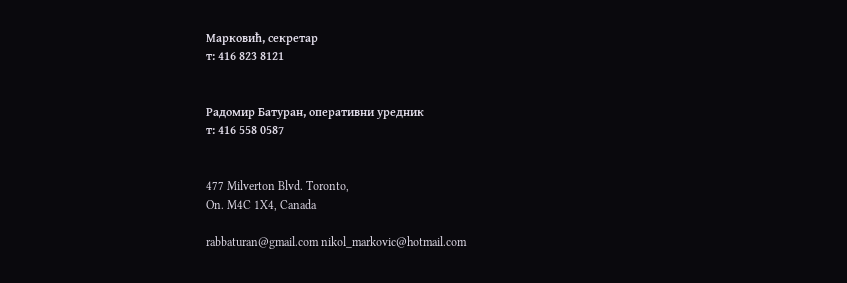Марковић, секретар
т: 416 823 8121


Радомир Батуран, oперативни уредник
т: 416 558 0587


477 Milverton Blvd. Toronto,
On. M4C 1X4, Canada

rabbaturan@gmail.com nikol_markovic@hotmail.com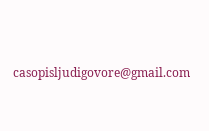casopisljudigovore@gmail.com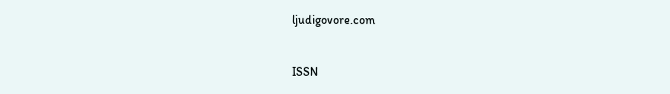ljudigovore.com


ISSN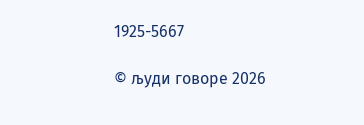1925-5667

© људи говоре 2026